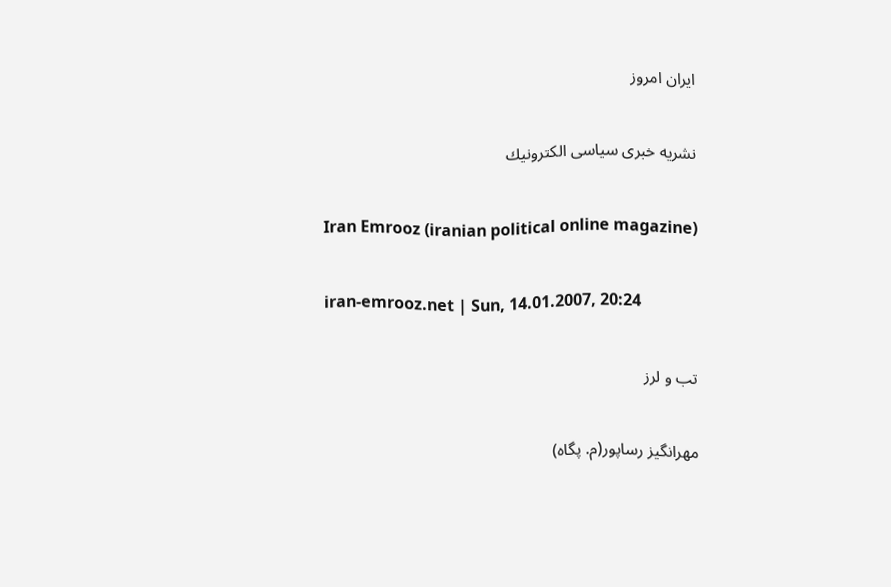ايران امروز

نشريه خبری سياسی الكترونيك

Iran Emrooz (iranian political online magazine)

iran-emrooz.net | Sun, 14.01.2007, 20:24

تب و لرز

مهرانگيز رساپور(م. پگاه)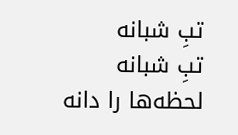تبِ شبانه
تبِ شبانه
لحظه‌ها را دانه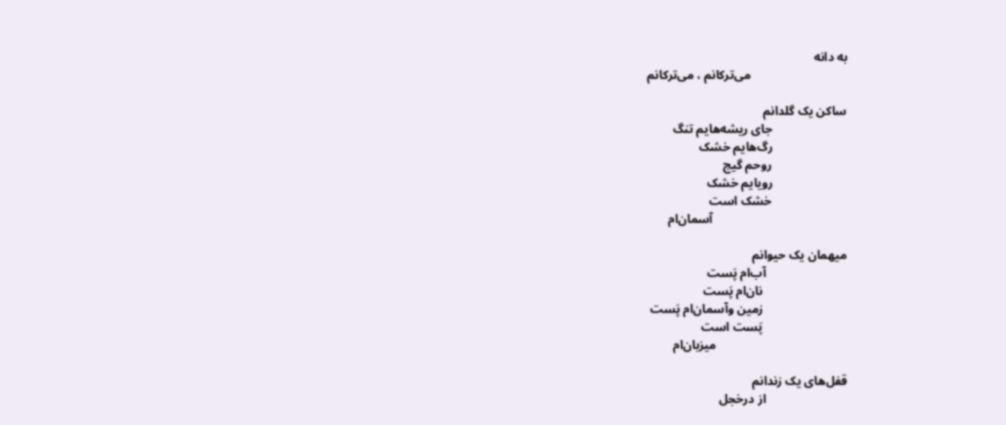به دانه
                               می‌ترکانم ، می‌ترکانم

ساکن يک گلدانم
                        جای ريشه‌هايم تنگ
                        رگ‌هايم خشک
                        روحم گيج
                        رويايم خشک
                        خشک است
                                           آسمان‌ام

ميهمان يک حيوانم
                          آب‌ام پَست
                           نان‌ام پَست
                           زمين وآسمان‌ام پَست
                           پَست است
                                          ميزبان‌ام

قفل‌های يک زندانم
                          از درخجل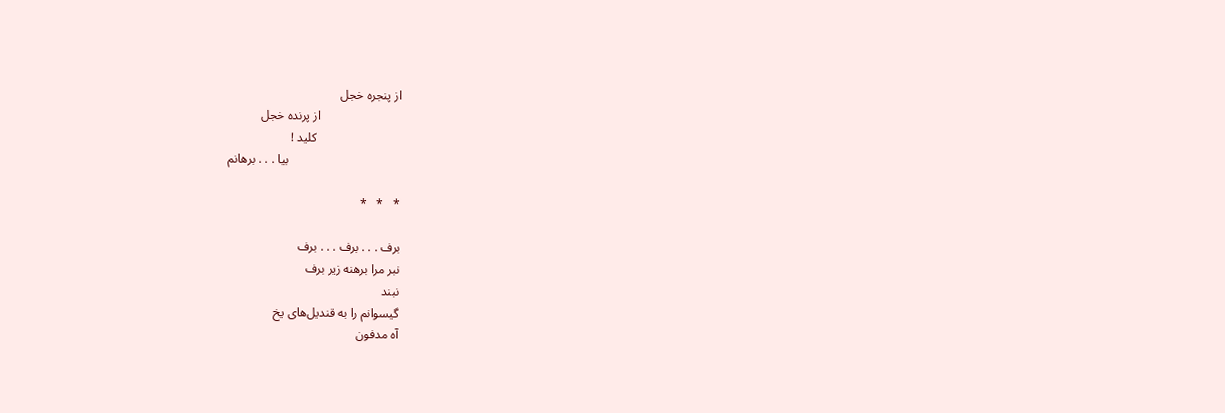از پنجره خجل
                          از پرنده خجل
                           کليد !
                                    بيا . . . برهانم

*   *   *

برف . . . برف . . . برف
نبر مرا برهنه زير برف
نبند
گيسوانم را به قنديل‌های يخ
آه مدفون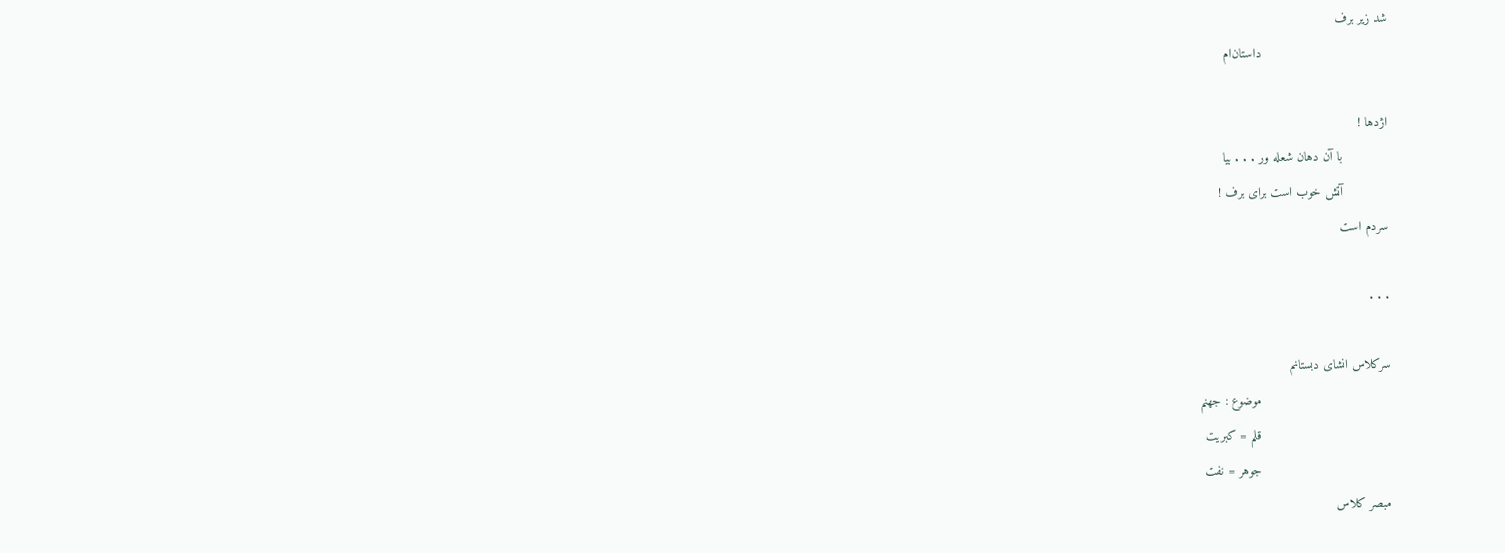شد زير برف
                                 داستان‌ام

اژدها !
            با آن دهان شعله ‌ور . . . بيا
            آتش خوب است برای برف !
سردم است

. . .

سرکلاس انشای دبستانم
                                  موضوع : جهنم
                                  قلم = کبريت
                                  جوهر = نفت
مبصر کلاس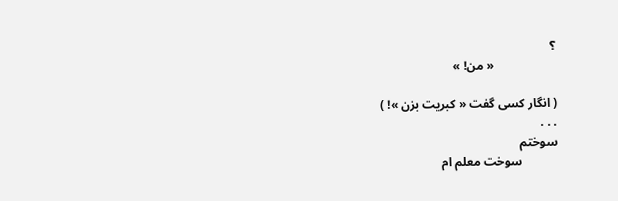؟
                    « من! »

( انگار کسی گفت « کبريت بزن »! )
. . .
سوختم
           سوخت معلم ‌ام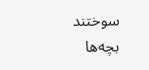سوختند بچه‌ها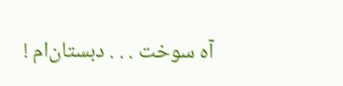آه سوخت . . . دبستان‌ام !